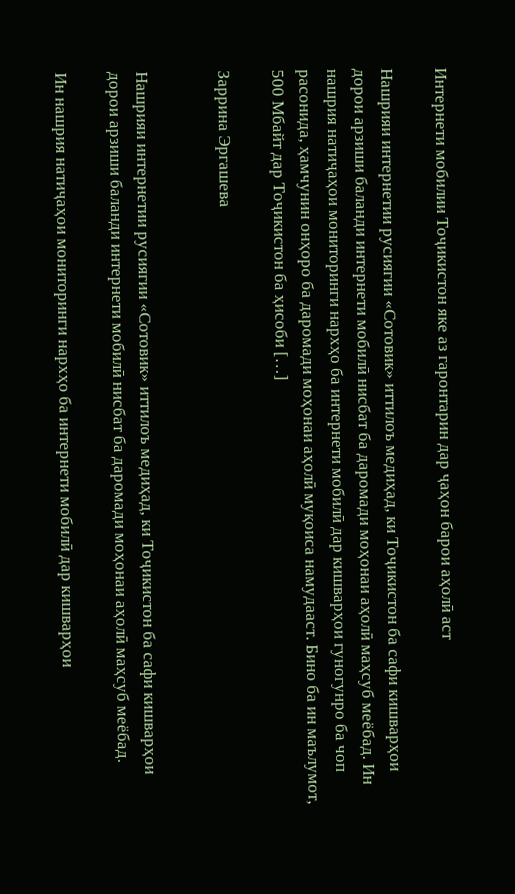Интернети мобилии Тоҷикистон яке аз гаронтарин дар ҷаҳон барои аҳолӣ аст

Нашрияи интернетии русиягии «Сотовик» иттилоъ медиҳад, ки Тоҷикистон ба сафи кишварҳои дорои арзиши баланди интернети мобилӣ нисбат ба даромади моҳонаи аҳолӣ маҳсуб меёбад. Ин нашрия натиҷаҳои мониторинги нархҳо ба интернети мобилӣ дар кишварҳои гуногунро ба чоп расонида, ҳамчунин онҳоро ба даромади моҳонаи аҳолӣ муқоиса намудааст. Бино ба ин маълумот, 500 Мбайт дар Тоҷикистон ба ҳисоби […]

Заррина Эргашева


Нашрияи интернетии русиягии «Сотовик» иттилоъ медиҳад, ки Тоҷикистон ба сафи кишварҳои дорои арзиши баланди интернети мобилӣ нисбат ба даромади моҳонаи аҳолӣ маҳсуб меёбад.

Ин нашрия натиҷаҳои мониторинги нархҳо ба интернети мобилӣ дар кишварҳои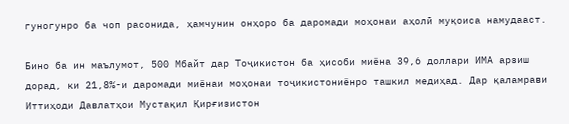гуногунро ба чоп расонида, ҳамчунин онҳоро ба даромади моҳонаи аҳолӣ муқоиса намудааст.

Бино ба ин маълумот, 500 Мбайт дар Тоҷикистон ба ҳисоби миёна 39,6 доллари ИМА арзиш дорад, ки 21,8%-и даромади миёнаи моҳонаи тоҷикистониёнро ташкил медиҳад. Дар қаламрави Иттиҳоди Давлатҳои Мустақил Қирғизистон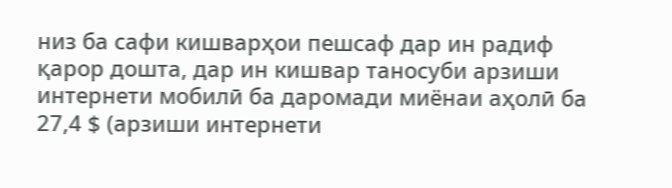низ ба сафи кишварҳои пешсаф дар ин радиф қарор дошта, дар ин кишвар таносуби арзиши интернети мобилӣ ба даромади миёнаи аҳолӣ ба 27,4 $ (арзиши интернети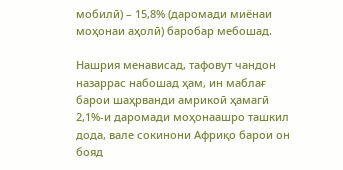мобилӣ) – 15,8% (даромади миёнаи моҳонаи аҳолӣ) баробар мебошад.

Нашрия менависад, тафовут чандон назаррас набошад ҳам, ин маблағ барои шаҳрванди амрикоӣ ҳамагӣ 2,1%-и даромади моҳонаашро ташкил дода, вале сокинони Африқо барои он бояд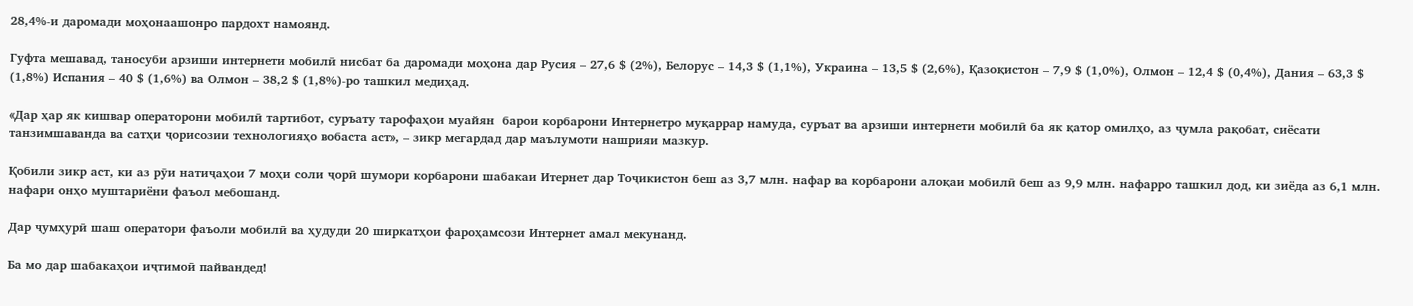28,4%-и даромади моҳонаашонро пардохт намоянд.

Гуфта мешавад, таносуби арзиши интернети мобилӣ нисбат ба даромади моҳона дар Русия – 27,6 $ (2%), Белорус – 14,3 $ (1,1%), Украина – 13,5 $ (2,6%), Қазоқистон – 7,9 $ (1,0%), Олмон – 12,4 $ (0,4%), Дания – 63,3 $ (1,8%) Испания – 40 $ (1,6%) ва Олмон – 38,2 $ (1,8%)-ро ташкил медиҳад.

«Дар ҳар як кишвар операторони мобилӣ тартибот, суръату тарофаҳои муайян  барои корбарони Интернетро муқаррар намуда, суръат ва арзиши интернети мобилӣ ба як қатор омилҳо, аз ҷумла рақобат, сиёсати танзимшаванда ва сатҳи ҷорисозии технологияҳо вобаста аст», – зикр мегардад дар маълумоти нашрияи мазкур.

Қобили зикр аст, ки аз рӯи натиҷаҳои 7 моҳи соли ҷорӣ шумори корбарони шабакаи Итернет дар Тоҷикистон беш аз 3,7 млн. нафар ва корбарони алоқаи мобилӣ беш аз 9,9 млн. нафарро ташкил дод, ки зиёда аз 6,1 млн. нафари онҳо муштариёни фаъол мебошанд.

Дар ҷумҳурӣ шаш оператори фаъоли мобилӣ ва ҳудуди 20 ширкатҳои фароҳамсози Интернет амал мекунанд.

Ба мо дар шабакаҳои иҷтимоӣ пайвандед!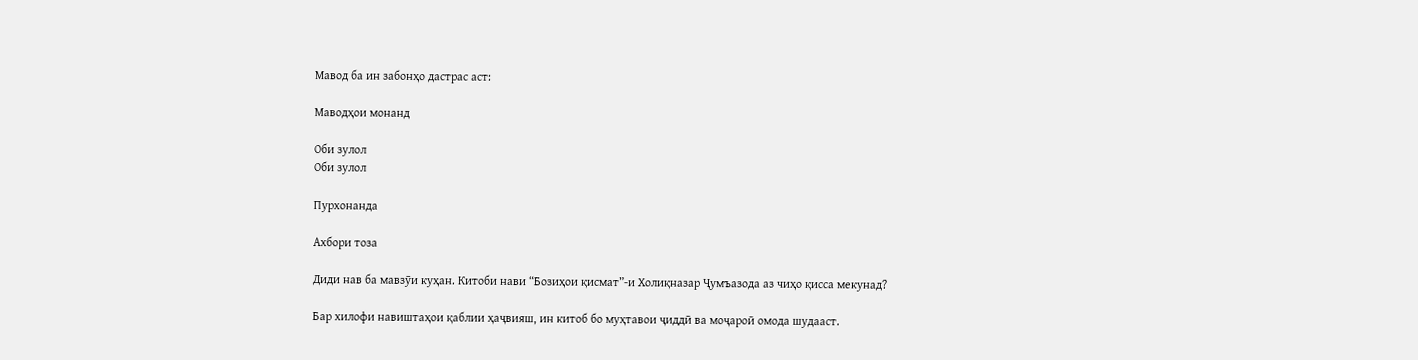Мавод ба ин забонҳо дастрас аст:

Маводҳои монанд

Оби зулол
Оби зулол

Пурхонанда

Ахбори тоза

Диди нав ба мавзӯи куҳан. Китоби нави “Бозиҳои қисмат”-и Холиқназар Ҷумъазода аз чиҳо қисса мекунад?

Бар хилофи навиштаҳои қаблии ҳаҷвияш, ин китоб бо муҳтавои ҷиддӣ ва моҷароӣ омода шудааст.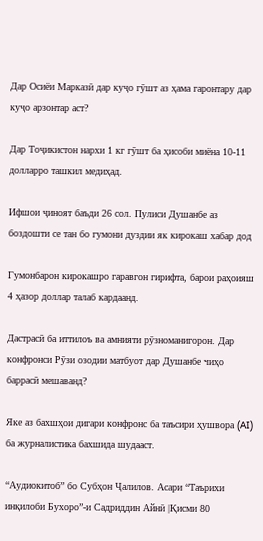Дар Осиёи Марказӣ дар куҷо гӯшт аз ҳама гаронтару дар куҷо арзонтар аст?

Дар Тоҷикистон нархи 1 кг гӯшт ба ҳисоби миёна 10-11 долларро ташкил медиҳад.

Ифшои ҷиноят баъди 26 сол. Пулиси Душанбе аз боздошти се тан бо гумони дуздии як кирокаш хабар дод

Гумонбарон кирокашро гаравгон гирифта, барои раҳоияш 4 ҳазор доллар талаб кардаанд.

Дастрасӣ ба иттилоъ ва амнияти рӯзноманигорон. Дар конфронси Рӯзи озодии матбуот дар Душанбе чиҳо баррасӣ мешаванд?

Яке аз бахшҳои дигари конфронс ба таъсири ҳушвора (AI) ба журналистика бахшида шудааст.

“Аудиокитоб” бо Субҳон Ҷалилов. Асари “Таърихи инқилоби Бухоро”-и Садриддин Айнӣ |Қисми 80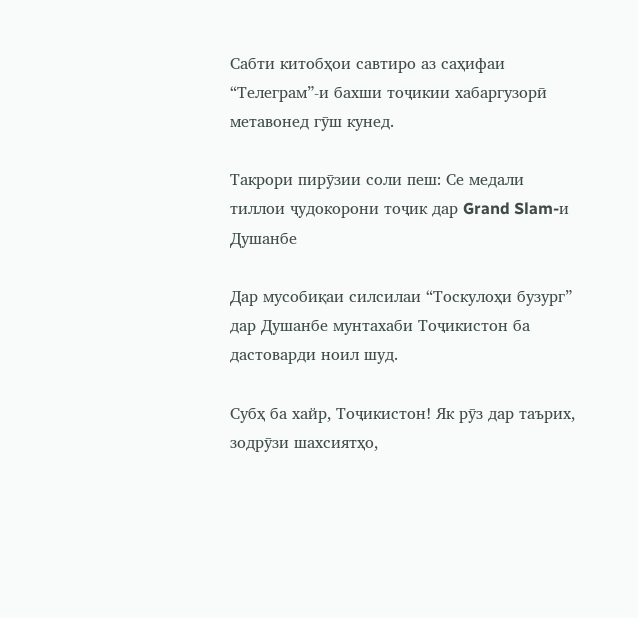Cабти китобҳои савтиро аз саҳифаи “Телеграм”-и бахши тоҷикии хабаргузорӣ метавонед гӯш кунед.

Такрори пирӯзии соли пеш: Се медали тиллои ҷудокорони тоҷик дар Grand Slam-и Душанбе

Дар мусобиқаи силсилаи “Тоскулоҳи бузург” дар Душанбе мунтахаби Тоҷикистон ба дастоварди ноил шуд.

Субҳ ба хайр, Тоҷикистон! Як рӯз дар таърих, зодрӯзи шахсиятҳо,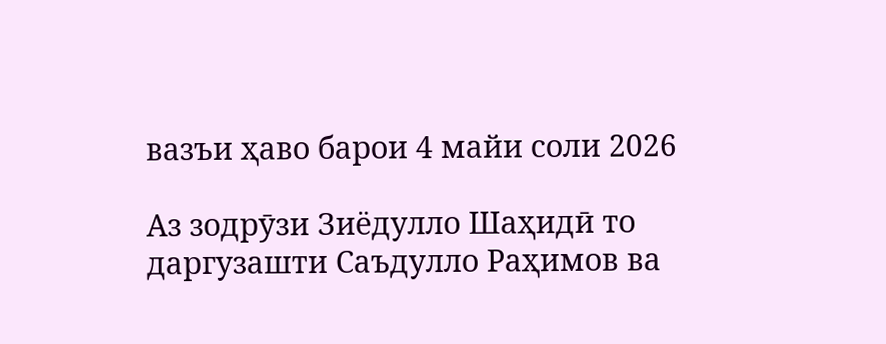вазъи ҳаво барои 4 майи соли 2026

Аз зодрӯзи Зиёдулло Шаҳидӣ то даргузашти Саъдулло Раҳимов ва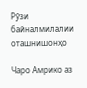Рӯзи байналмилалии оташнишонҳо

Чаро Амрико аз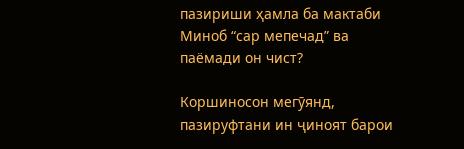пазириши ҳамла ба мактаби Миноб “сар мепечад” ва паёмади он чист?

Коршиносон мегӯянд, пазируфтани ин ҷиноят барои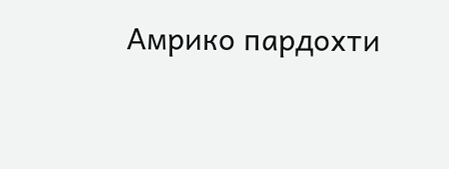Амрико пардохти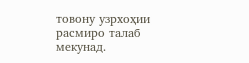товону узрхоҳии расмиро талаб мекунад.